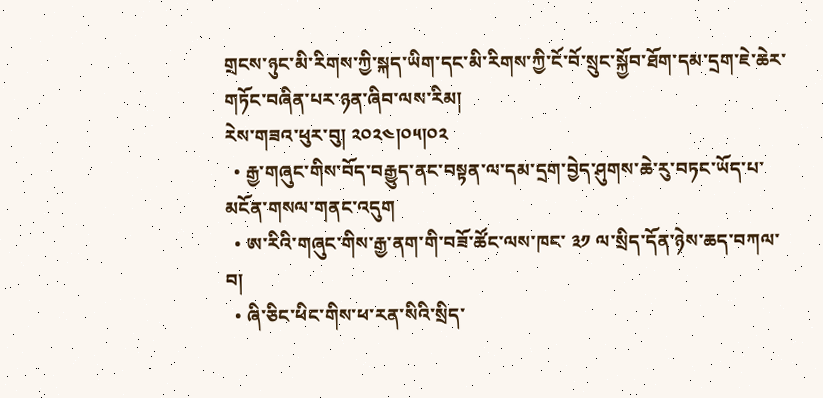གྲངས་ཉུང་མི་རིགས་ཀྱི་སྐད་ཡིག་དང་མི་རིགས་ཀྱི་ངོ་བོ་སྲུང་སྐྱོབ་ཐོག་དམ་དྲག་ཇེ་ཆེར་གཏོང་བཞིན་པར་ཉན་ཞིབ་ལས་རིམ།
རེས་གཟའ་ཕུར་བུ། ༢༠༢༤།༠༥།༠༢
  • རྒྱ་གཞུང་གིས་བོད་བརྒྱུད་ནང་བསྟན་ལ་དམ་དྲག་བྱེད་ཤུགས་ཆེ་རུ་བཏང་ཡོད་པ་མངོན་གསལ་གནང་འདུག
  • ཨ་རིའི་གཞུང་གིས་རྒྱ་ནག་གི་བཟོ་ཚོང་ལས་ཁང་ ༣༡ ལ་སྲིད་དོན་ཉེས་ཆད་བཀལ་བ།
  • ཞི་ཅིང་ཕིང་གིས་ཕ་རན་སིའི་སྲིད་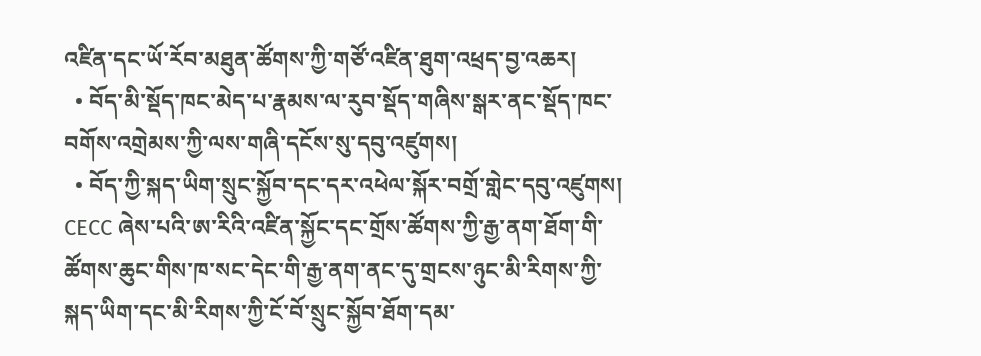འཛིན་དང་ཡོ་རོབ་མཐུན་ཚོགས་ཀྱི་གཙོ་འཛིན་ཐུག་འཕྲད་བྱ་འཆར།
  • བོད་མི་སྡོད་ཁང་མེད་པ་རྣམས་ལ་རུབ་སྡོད་གཞིས་སྒར་ནང་སྡོད་ཁང་བགོས་འགྲེམས་ཀྱི་ལས་གཞི་དངོས་སུ་དབུ་འཛུགས།
  • བོད་ཀྱི་སྐད་ཡིག་སྲུང་སྐྱོབ་དང་དར་འཕེལ་སྐོར་བགྲོ་གླེང་དབུ་འཛུགས།
CECC ཞེས་པའི་ཨ་རིའི་འཛིན་སྐྱོང་དང་གྲོས་ཚོགས་ཀྱི་རྒྱ་ནག་ཐོག་གི་ཚོགས་ཆུང་གིས་ཁ་སང་དེང་གི་རྒྱ་ནག་ནང་དུ་གྲངས་ཉུང་མི་རིགས་ཀྱི་སྐད་ཡིག་དང་མི་རིགས་ཀྱི་ངོ་བོ་སྲུང་སྐྱོབ་ཐོག་དམ་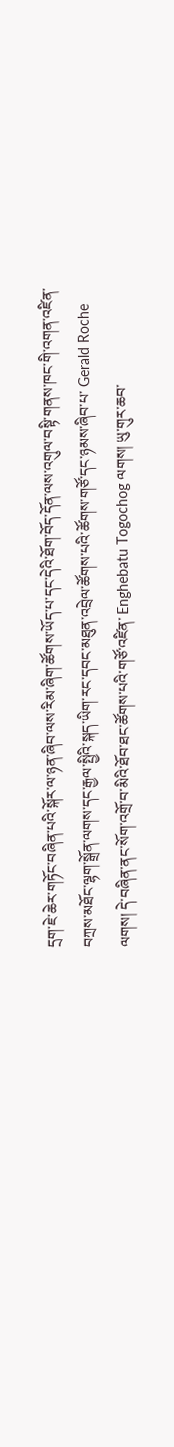དྲག་ཇེ་ཆེར་གཏོང་བཞིན་པའི་སྐོར་ལ་ཉན་ཞིབ་ལས་རིམ་ཞིག་ཚོགས་ཡོད་པ་དང་དེའི་ཐོག་བོད་དོན་ལས་འགུལ་བསྟི་གནས་ཁང་གི་འགན་འཛིན་བཀྲས་མཐོང་ལྷག་སྒྲོན་ལགས་དང་རྒྱལ་སྤྱིའི་སྐད་ཡིག་རང་དབང་མཐུན་འབྲེལ་ཚོགས་པའི་ཚོགས་གཙོ་དང་ཉམས་ཞིབ་པ་ Gerald Roche ལགས། དེ་བཞིན་ནང་སོག་འགྲོ་བ་མིའི་ཐོབ་ཐང་ཚོགས་པའི་གཙོ་འཛིན་ Enghebatu Togochog ལགས། ཡུ་གུར་ཆབ་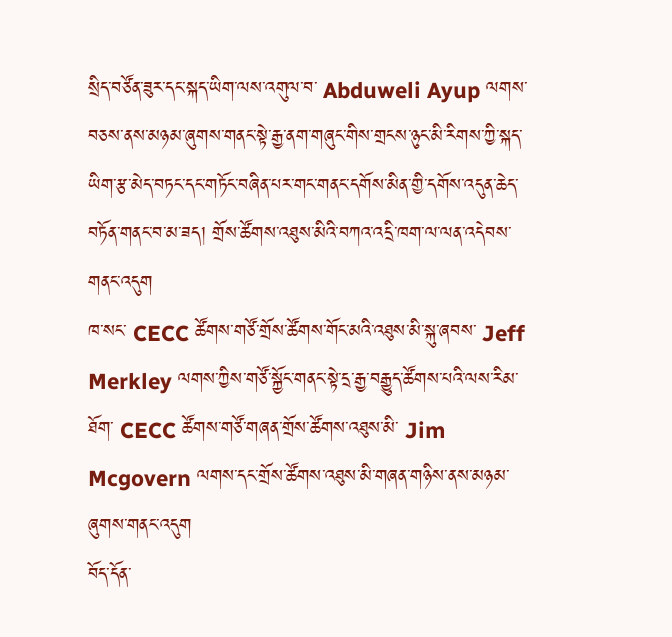སྲིད་བཙོན་ཟུར་དང་སྐད་ཡིག་ལས་འགུལ་བ་ Abduweli Ayup ལགས་བཅས་ནས་མཉམ་ཞུགས་གནང་སྟེ་རྒྱ་ནག་གཞུང་གིས་གྲངས་ཉུང་མི་རིགས་ཀྱི་སྐད་ཡིག་རྩ་མེད་བཏང་དང་གཏོང་བཞིན་པར་གང་གནང་དགོས་མིན་གྱི་དགོས་འདུན་ཆེད་བཏོན་གནང་བ་མ་ཟད། གྲོས་ཚོགས་འཐུས་མིའི་བཀའ་འདྲི་ཁག་ལ་ལན་འདེབས་གནང་འདུག
ཁ་སང་ CECC ཚོགས་གཙོ་གྲོས་ཚོགས་གོང་མའི་འཐུས་མི་སྐུ་ཞབས་ Jeff Merkley ལགས་ཀྱིས་གཙོ་སྐྱོང་གནང་སྟེ་དྲ་རྒྱ་བརྒྱུད་ཚོགས་པའི་ལས་རིམ་ཐོག་ CECC ཚོགས་གཙོ་གཞན་གྲོས་ཚོགས་འཐུས་མི་ Jim Mcgovern ལགས་དང་གྲོས་ཚོགས་འཐུས་མི་གཞན་གཉིས་ནས་མཉམ་ཞུགས་གནང་འདུག
བོད་དོན་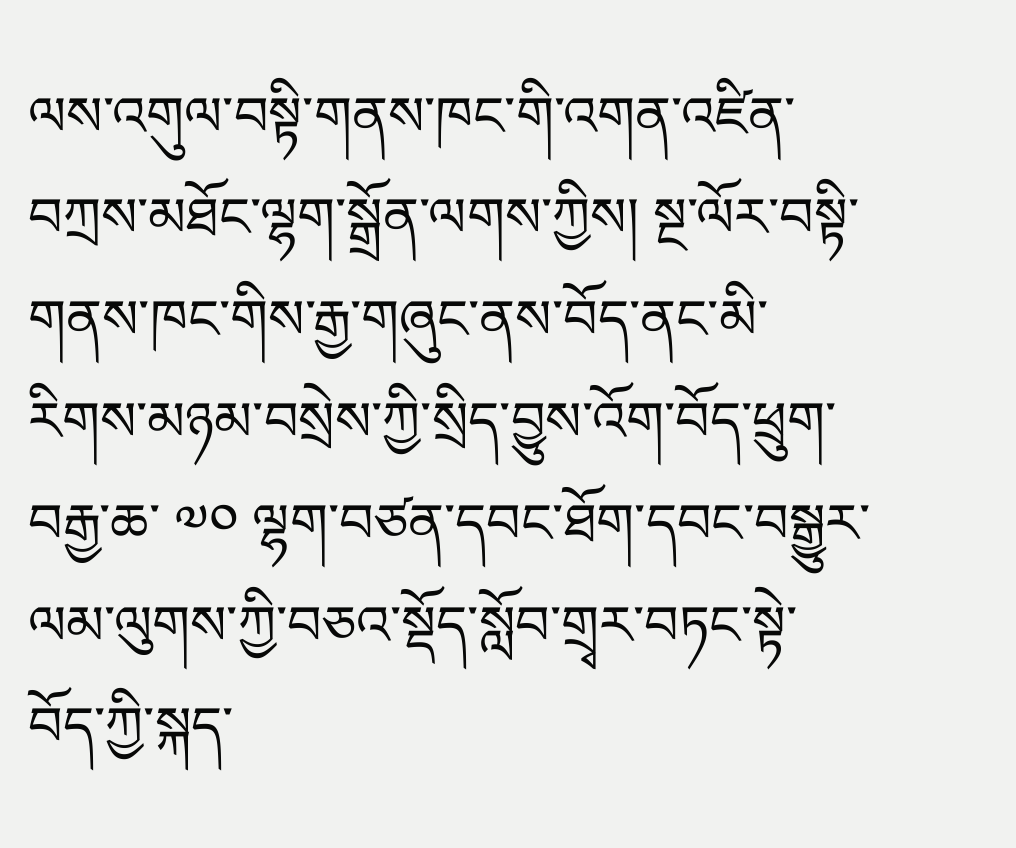ལས་འགུལ་བསྟི་གནས་ཁང་གི་འགན་འཛིན་བཀྲས་མཐོང་ལྷག་སྒྲོན་ལགས་ཀྱིས། སྔ་ལོར་བསྟི་གནས་ཁང་གིས་རྒྱ་གཞུང་ནས་བོད་ནང་མི་རིགས་མཉམ་བསྲེས་ཀྱི་སྲིད་བྱུས་འོག་བོད་ཕྲུག་བརྒྱ་ཆ་ ༧༠ ལྷག་བཙན་དབང་ཐོག་དབང་བསྒྱུར་ལམ་ལུགས་ཀྱི་བཅའ་སྡོད་སློབ་གྲྭར་བཏང་སྟེ་བོད་ཀྱི་སྐད་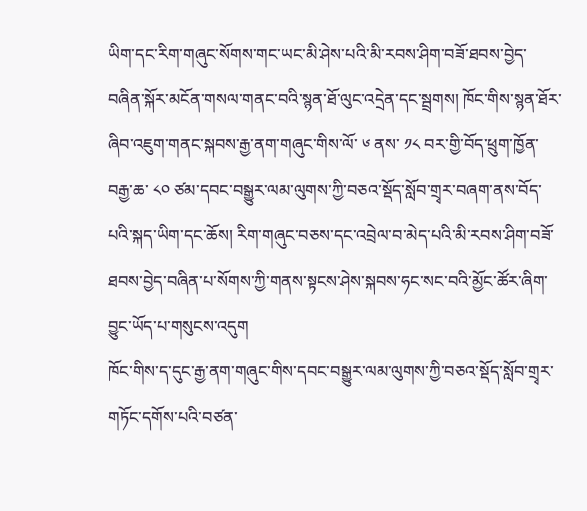ཡིག་དང་རིག་གཞུང་སོགས་གང་ཡང་མི་ཤེས་པའི་མི་རབས་ཤིག་བཟོ་ཐབས་བྱེད་བཞིན་སྐོར་མངོན་གསལ་གནང་བའི་སྙན་ཐོ་ལུང་འདྲེན་དང་སྦྲགས། ཁོང་གིས་སྙན་ཐོར་ཞིབ་འཇུག་གནང་སྐབས་རྒྱ་ནག་གཞུང་གིས་ལོ་ ༦ ནས་ ༡༨ བར་གྱི་བོད་ཕྲུག་ཁྱོན་བརྒྱ་ཆ་ ༨༠ ཙམ་དབང་བསྒྱུར་ལམ་ལུགས་ཀྱི་བཅའ་སྡོད་སློབ་གྲྭར་བཞག་ནས་བོད་པའི་སྐད་ཡིག་དང་ཆོས། རིག་གཞུང་བཅས་དང་འབྲེལ་བ་མེད་པའི་མི་རབས་ཤིག་བཟོ་ཐབས་བྱེད་བཞིན་པ་སོགས་ཀྱི་གནས་སྟངས་ཤེས་སྐབས་ཧང་སང་བའི་མྱོང་ཚོར་ཞིག་བྱུང་ཡོད་པ་གསུངས་འདུག
ཁོང་གིས་ད་དུང་རྒྱ་ནག་གཞུང་གིས་དབང་བསྒྱུར་ལམ་ལུགས་ཀྱི་བཅའ་སྡོད་སློབ་གྲྭར་གཏོང་དགོས་པའི་བཙན་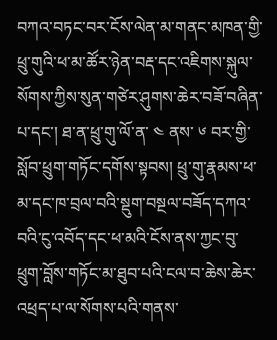བཀའ་བཏང་བར་ངོས་ལེན་མ་གནང་མཁན་གྱི་ཕྲུ་གུའི་ཕ་མ་ཚོར་ཉེན་བརྡ་དང་འཇིགས་སྐུལ་སོགས་ཀྱིས་སུན་གཙེར་ཤུགས་ཆེར་བཟོ་བཞིན་པ་དང་། ཐ་ན་ཕྲུ་གུ་ལོ་ན་ ༤ ནས་ ༦ བར་གྱི་སློབ་ཕྲུག་གཏོང་དགོས་སྟབས། ཕྲུ་གུ་རྣམས་ཕ་མ་དང་ཁ་བྲལ་བའི་སྡུག་བསྔལ་བཟོད་དཀའ་བའི་ངུ་འབོད་དང་ཕ་མའི་ངོས་ནས་ཀྱང་བུ་ཕྲུག་བློས་གཏོང་མ་ཐུབ་པའི་ངལ་བ་ཆེས་ཆེར་འཕྲད་པ་ལ་སོགས་པའི་གནས་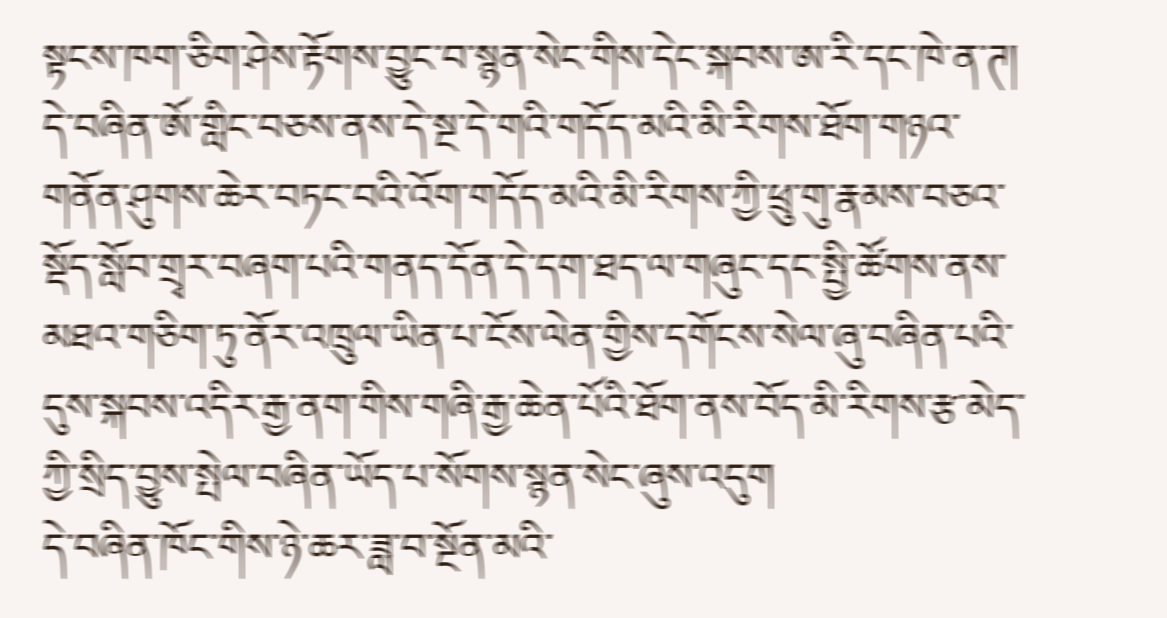སྟངས་ཁག་ཅིག་ཤེས་རྟོགས་བྱུང་བ་སྙན་སེང་གིས་དེང་སྐབས་ཨ་རི་དང་ཁེ་ན་ཊ། དེ་བཞིན་ཨོ་གླིང་བཅས་ནས་དེ་སྔ་དེ་གའི་གདོད་མའི་མི་རིགས་ཐོག་གཉའ་གནོན་ཤུགས་ཆེར་བཏང་བའི་འོག་གདོད་མའི་མི་རིགས་ཀྱི་ཕྲུ་གུ་རྣམས་བཅའ་སྡོད་སློབ་གྲྭར་བཞག་པའི་གནད་དོན་དེ་དག་ཐད་ལ་གཞུང་དང་སྤྱི་ཚོགས་ནས་མཐའ་གཅིག་ཏུ་ནོར་འཁྲུལ་ཡིན་པ་ངོས་ལེན་གྱིས་དགོངས་སེལ་ཞུ་བཞིན་པའི་དུས་སྐབས་འདིར་རྒྱ་ནག་གིས་གཞི་རྒྱ་ཆེན་པོའི་ཐོག་ནས་བོད་མི་རིགས་རྩ་མེད་ཀྱི་སྲིད་བྱུས་སྤེལ་བཞིན་ཡོད་པ་སོགས་སྙན་སེང་ཞུས་འདུག
དེ་བཞིན་ཁོང་གིས་ཉེ་ཆར་ཟླ་བ་སྔོན་མའི་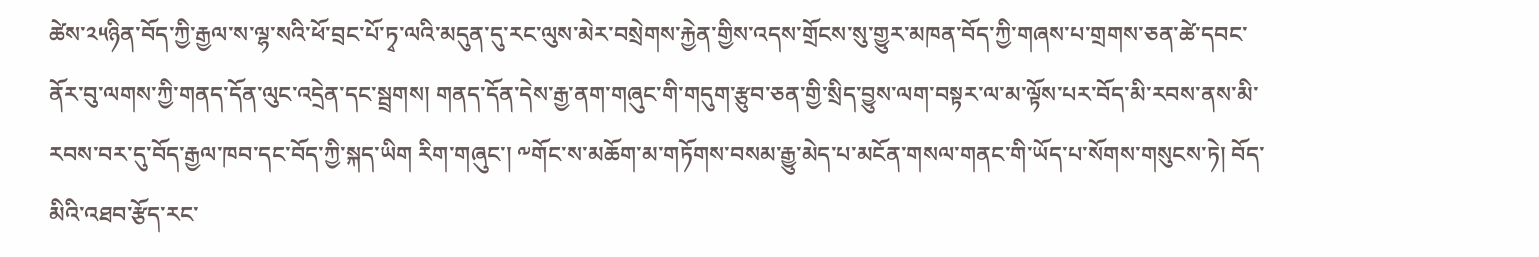ཚེས་༢༥ཉིན་བོད་ཀྱི་རྒྱལ་ས་ལྷ་སའི་ཕོ་བྲང་པོ་ཏྭ་ལའི་མདུན་དུ་རང་ལུས་མེར་བསྲེགས་རྐྱེན་གྱིས་འདས་གྲོངས་སུ་གྱུར་མཁན་བོད་ཀྱི་གཞས་པ་གྲགས་ཅན་ཚེ་དབང་ནོར་བུ་ལགས་ཀྱི་གནད་དོན་ལུང་འདྲེན་དང་སྦྲགས། གནད་དོན་དེས་རྒྱ་ནག་གཞུང་གི་གདུག་རྩུབ་ཅན་གྱི་སྲིད་བྱུས་ལག་བསྟར་ལ་མ་ལྟོས་པར་བོད་མི་རབས་ནས་མི་རབས་བར་དུ་བོད་རྒྱལ་ཁབ་དང་བོད་ཀྱི་སྐད་ཡིག རིག་གཞུང་། ༸གོང་ས་མཆོག་མ་གཏོགས་བསམ་རྒྱུ་མེད་པ་མངོན་གསལ་གནང་གི་ཡོད་པ་སོགས་གསུངས་ཏེ། བོད་མིའི་འཐབ་རྩོད་རང་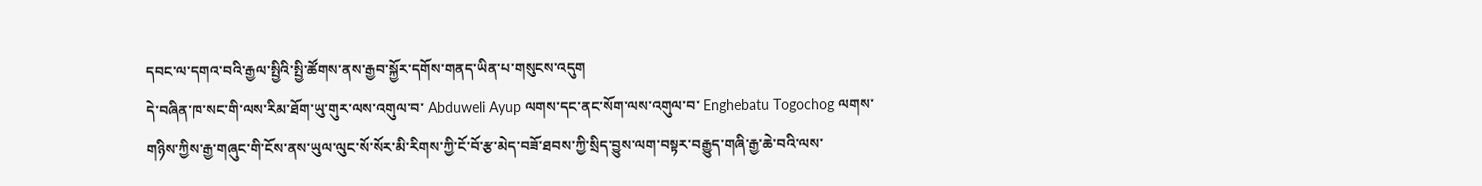དབང་ལ་དགའ་བའི་རྒྱལ་སྤྱིའི་སྤྱི་ཚོགས་ནས་རྒྱབ་སྐྱོར་དགོས་གནད་ཡིན་པ་གསུངས་འདུག
དེ་བཞིན་ཁ་སང་གི་ལས་རིམ་ཐོག་ཡུ་གུར་ལས་འགུལ་བ་ Abduweli Ayup ལགས་དང་ནང་སོག་ལས་འགུལ་བ་ Enghebatu Togochog ལགས་གཉིས་ཀྱིས་རྒྱ་གཞུང་གི་ངོས་ནས་ཡུལ་ལུང་སོ་སོར་མི་རིགས་ཀྱི་ངོ་བོ་རྩ་མེད་བཟོ་ཐབས་ཀྱི་སྲིད་བྱུས་ལག་བསྟར་བརྒྱུད་གཞི་རྒྱ་ཆེ་བའི་ལས་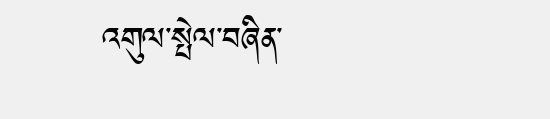འགུལ་སྤེལ་བཞིན་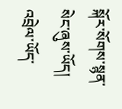སྐོར་སོགས་སྙན་སེང་ཞུས་ཡོད།
འབྲེལ་ཡོད་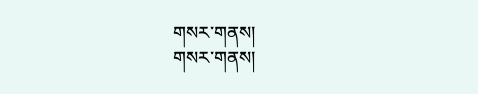གསར་གནས།
གསར་གནས།